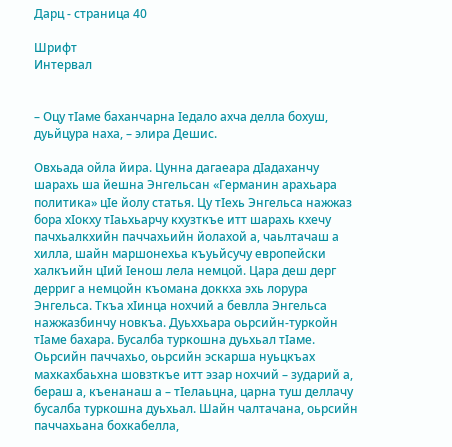Дарц - страница 40

Шрифт
Интервал


– Оцу тIаме баханчарна Iедало ахча делла бохуш, дуьйцура наха, – элира Дешис.

Овхьада ойла йира. Цунна дагаеара дIадаханчу шарахь ша йешна Энгельсан «Германин арахьара политика» цIе йолу статья. Цу тIехь Энгельса нажжаз бора хIокху тIаьхьарчу кхузткъе итт шарахь кхечу пачхьалкхийн паччахьийн йолахой а, чаьлтачаш а хилла, шайн маршонехьа къуьйсучу европейски халкъийн цIий Iенош лела немцой. Цара деш дерг дерриг а немцойн къомана доккха эхь лорура Энгельса. Ткъа хIинца нохчий а бевлла Энгельса нажжазбинчу новкъа. Дуьххьара оьрсийн-туркойн тIаме бахара. Бусалба туркошна дуьхьал тIаме. Оьрсийн паччахьо, оьрсийн эскарша нуьцкъах махкахбаьхна шовзткъе итт эзар нохчий – зударий а, бераш а, къенанаш а – тIелаьцна, царна туш деллачу бусалба туркошна дуьхьал. Шайн чалтачана, оьрсийн паччахьана бохкабелла,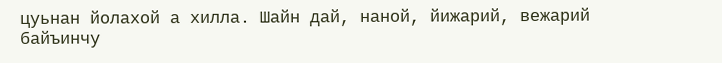цуьнан йолахой а хилла. Шайн дай, наной, йижарий, вежарий байъинчу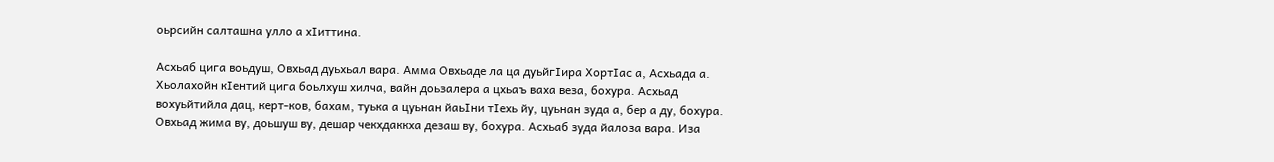оьрсийн салташна улло а хIиттина.

Асхьаб цига воьдуш, Овхьад дуьхьал вара. Амма Овхьаде ла ца дуьйгIира ХортIас а, Асхьада а. Хьолахойн кIентий цига боьлхуш хилча, вайн доьзалера а цхьаъ ваха веза, бохура. Асхьад вохуьйтийла дац, керт-ков, бахам, туька а цуьнан йаьIни тIехь йу, цуьнан зуда а, бер а ду, бохура. Овхьад жима ву, доьшуш ву, дешар чекхдаккха дезаш ву, бохура. Асхьаб зуда йалоза вара. Иза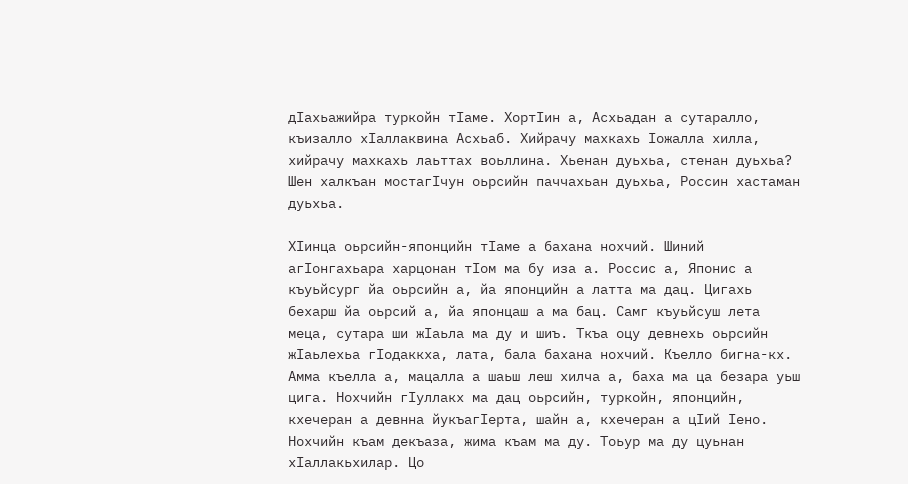дIахьажийра туркойн тIаме. ХортIин а, Асхьадан а сутаралло, къизалло хIаллаквина Асхьаб. Хийрачу махкахь Iожалла хилла, хийрачу махкахь лаьттах воьллина. Хьенан дуьхьа, стенан дуьхьа? Шен халкъан мостагIчун оьрсийн паччахьан дуьхьа, Россин хастаман дуьхьа.

ХIинца оьрсийн-японцийн тIаме а бахана нохчий. Шиний агIонгахьара харцонан тIом ма бу иза а. Россис а, Японис а къуьйсург йа оьрсийн а, йа японцийн а латта ма дац. Цигахь бехарш йа оьрсий а, йа японцаш а ма бац. Самг къуьйсуш лета меца, сутара ши жIаьла ма ду и шиъ. Ткъа оцу девнехь оьрсийн жIаьлехьа гIодаккха, лата, бала бахана нохчий. Къелло бигна-кх. Амма къелла а, мацалла а шаьш леш хилча а, баха ма ца безара уьш цига. Нохчийн гIуллакх ма дац оьрсийн, туркойн, японцийн, кхечеран а девнна йукъагIерта, шайн а, кхечеран а цIий Iено. Нохчийн къам декъаза, жима къам ма ду. Тоьур ма ду цуьнан хIаллакьхилар. Цо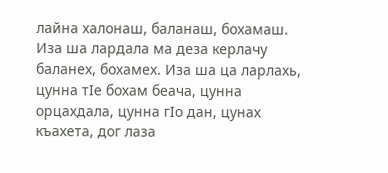лайна халонаш, баланаш, бохамаш. Иза ша лардала ма деза керлачу баланех, бохамех. Иза ша ца ларлахь, цунна тIе бохам беача, цунна орцахдала, цунна гIo дан, цунах къахета, дог лаза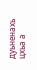дуьненахь цхьа а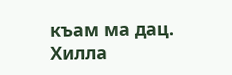къам ма дац. Хилла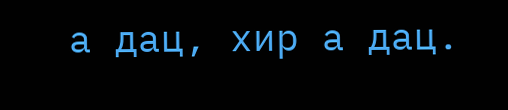а дац, хир а дац.